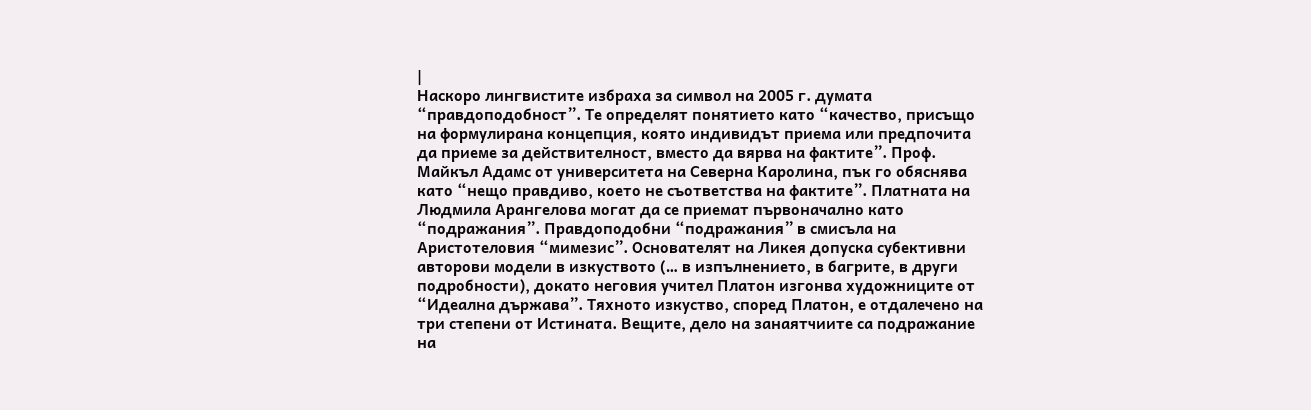|
Наскоро лингвистите избраха за символ на 2005 г. думата “правдоподобност”. Те определят понятието като “качество, присъщо на формулирана концепция, която индивидът приема или предпочита да приеме за действителност, вместо да вярва на фактите”. Проф. Майкъл Адамс от университета на Северна Каролина, пък го обяснява като “нещо правдиво, което не съответства на фактите”. Платната на Людмила Арангелова могат да се приемат първоначално като “подражания”. Правдоподобни “подражания” в смисъла на Аристотеловия “мимезис”. Основателят на Ликея допуска субективни авторови модели в изкуството (… в изпълнението, в багрите, в други подробности), докато неговия учител Платон изгонва художниците от “Идеална държава”. Тяхното изкуство, според Платон, е отдалечено на три степени от Истината. Вещите, дело на занаятчиите са подражание на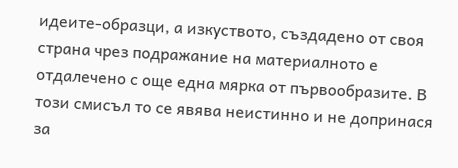идеите-образци, а изкуството, създадено от своя страна чрез подражание на материалното е отдалечено с още една мярка от първообразите. В този смисъл то се явява неистинно и не допринася за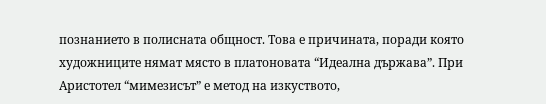познанието в полисната общност. Това е причината, поради която художниците нямат място в платоновата “Идеална държава”. При Аристотел “мимезисът” е метод на изкуството,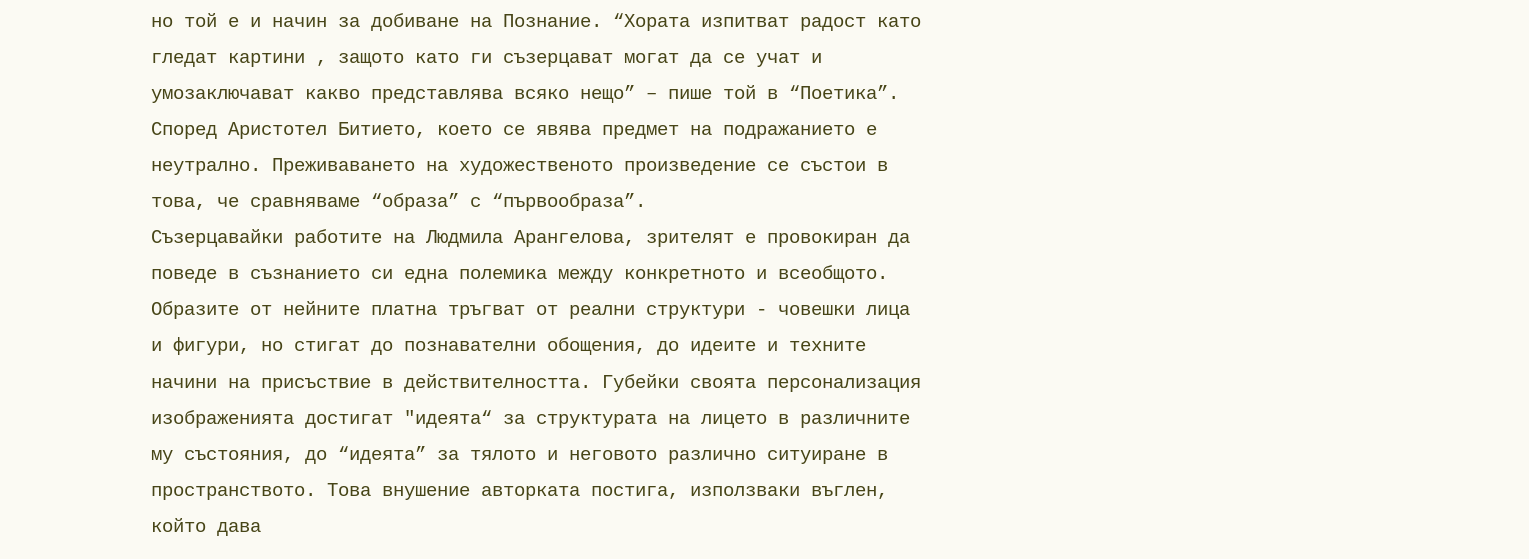но той е и начин за добиване на Познание. “Хората изпитват радост като гледат картини , защото като ги съзерцават могат да се учат и умозаключават какво представлява всяко нещо” – пише той в “Поетика”. Според Аристотел Битието, което се явява предмет на подражанието е неутрално. Преживаването на художественото произведение се състои в това, че сравняваме “образа” с “първообраза”.
Съзерцавайки работите на Людмила Арангелова, зрителят е провокиран да поведе в съзнанието си една полемика между конкретното и всеобщото. Образите от нейните платна тръгват от реални структури - човешки лица и фигури, но стигат до познавателни обощения, до идеите и техните начини на присъствие в действителността. Губейки своята персонализация изображенията достигат "идеята“ за структурата на лицето в различните му състояния, до “идеята” за тялото и неговото различно ситуиране в пространството. Това внушение авторката постига, използваки въглен, който дава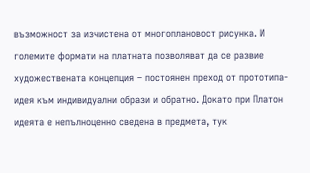възможност за изчистена от многоплановост рисунка. И големите формати на платната позволяват да се развие художествената концепция – постоянен преход от прототипа-идея към индивидуални образи и обратно. Докато при Платон идеята е непълноценно сведена в предмета, тук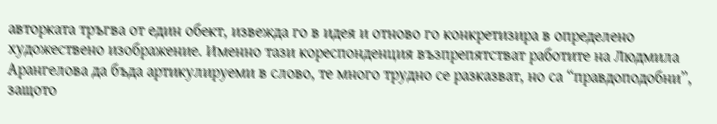авторката тръгва от един обект, извежда го в идея и отново го конкретизира в определено художествено изображение. Именно тази кореспонденция възпрепятстват работите на Людмила Арангелова да бъда артикулируеми в слово, те много трудно се разказват, но са “правдоподобни”, защото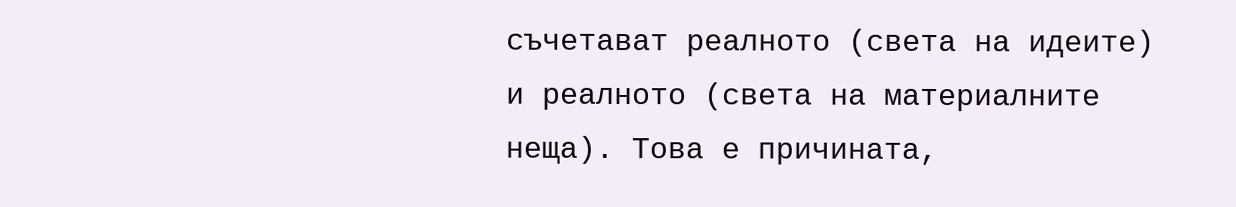съчетават реалното (света на идеите) и реалното (света на материалните неща). Това е причината,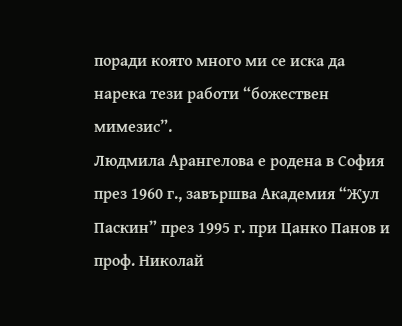поради която много ми се иска да нарека тези работи “божествен мимезис”.
Людмила Арангелова е родена в София през 1960 г., завършва Академия “Жул Паскин” през 1995 г. при Цанко Панов и проф. Николай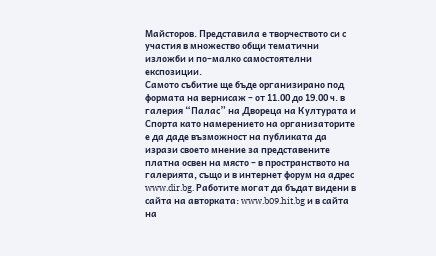Майсторов. Представила е творчеството си с участия в множество общи тематични изложби и по–малко самостоятелни експозиции.
Самото събитие ще бъде организирано под формата на вернисаж – от 11.00 до 19.00 ч. в галерия “Палас” на Двореца на Културата и Спорта като намерението на организаторите е да даде възможност на публиката да изрази своето мнение за представените платна освен на място – в пространството на галерията, също и в интернет форум на адрес www.dir.bg. Работите могат да бъдат видени в сайта на авторката: www.b09.hit.bg и в сайта на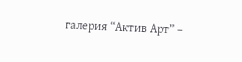галерия “Актив Арт” –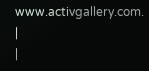www.activgallery.com.
|
|